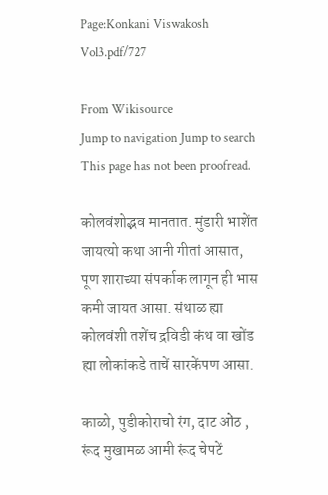Page:Konkani Viswakosh Vol3.pdf/727

From Wikisource
Jump to navigation Jump to search
This page has not been proofread.

कोलवंशोद्भव मानतात. मुंडारी भाशेंत जायत्यो कथा आनी गीतां आसात, पूण शाराच्या संपर्काक लागून ही भास कमी जायत आसा. संथाळ ह्या कोलवंशी तशेंच द्रविडी कंथ वा खोंड ह्या लोकांकडे ताचें सारकेंपण आसा.

काळो, पुडीकोराचो रंग, दाट ओंठ , रूंद मुखामळ आमी रूंद चेपटें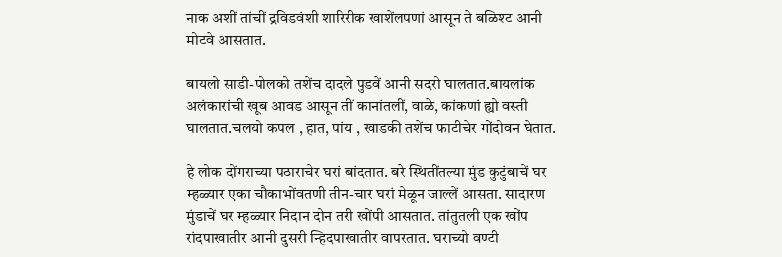नाक अशीं तांचीं द्रविडवंशी शारिरीक खाशेंलपणां आसून ते बळिश्ट आनी मोटवे आसतात.

बायलो साडी-पोलको तशेंच दादले पुडवें आनी सदरो घालतात.बायलांक अलंकारांची खूब आवड आसून तीं कानांतलीं, वाळे, कांकणां ह्यो वस्ती घालतात.चलयो कपल , हात, पांय , खाडकी तशेंच फाटीचेर गोंदोवन घेतात.

हे लोक दोंगराच्या पठाराचेर घरां बांदतात. बरे स्थितींतल्या मुंड कुटुंबाचें घर म्हळ्यार एका चौकाभोंवतणी तीन-चार घरां मेळून जाल्लें आसता. सादारण मुंडाचें घर म्हळ्यार निदान दोन तरी खोंपी आसतात. तांतुतली एक खोंप रांदपाखातीर आनी दुसरी न्हिदपाखातीर वापरतात. घराच्यो वण्टी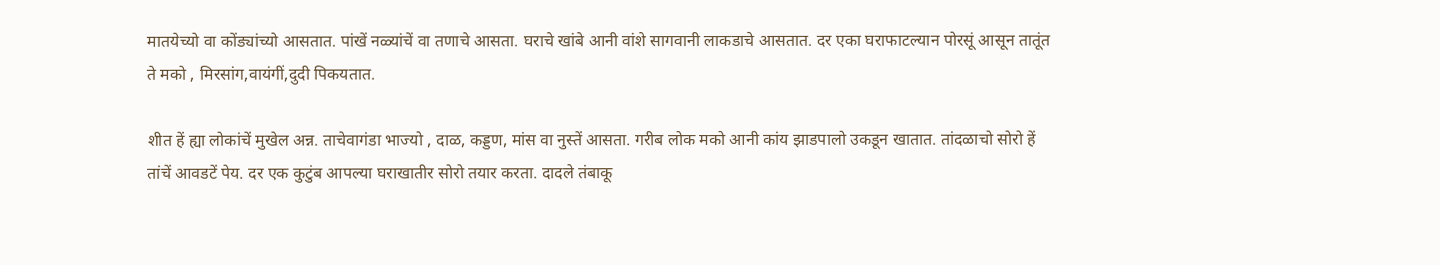मातयेच्यो वा कोंड्यांच्यो आसतात. पांखें नळ्यांचें वा तणाचे आसता. घराचे खांबे आनी वांशे सागवानी लाकडाचे आसतात. दर एका घराफाटल्यान पोरसूं आसून तातूंत ते मको , मिरसांग,वायंगीं,दुदी पिकयतात.

शीत हें ह्या लोकांचें मुखेल अन्न. ताचेवागंडा भाज्यो , दाळ, कड्डण, मांस वा नुस्तें आसता. गरीब लोक मको आनी कांय झाडपालो उकडून खातात. तांदळाचो सोरो हें तांचें आवडटें पेय. दर एक कुटुंब आपल्या घराखातीर सोरो तयार करता. दादले तंबाकू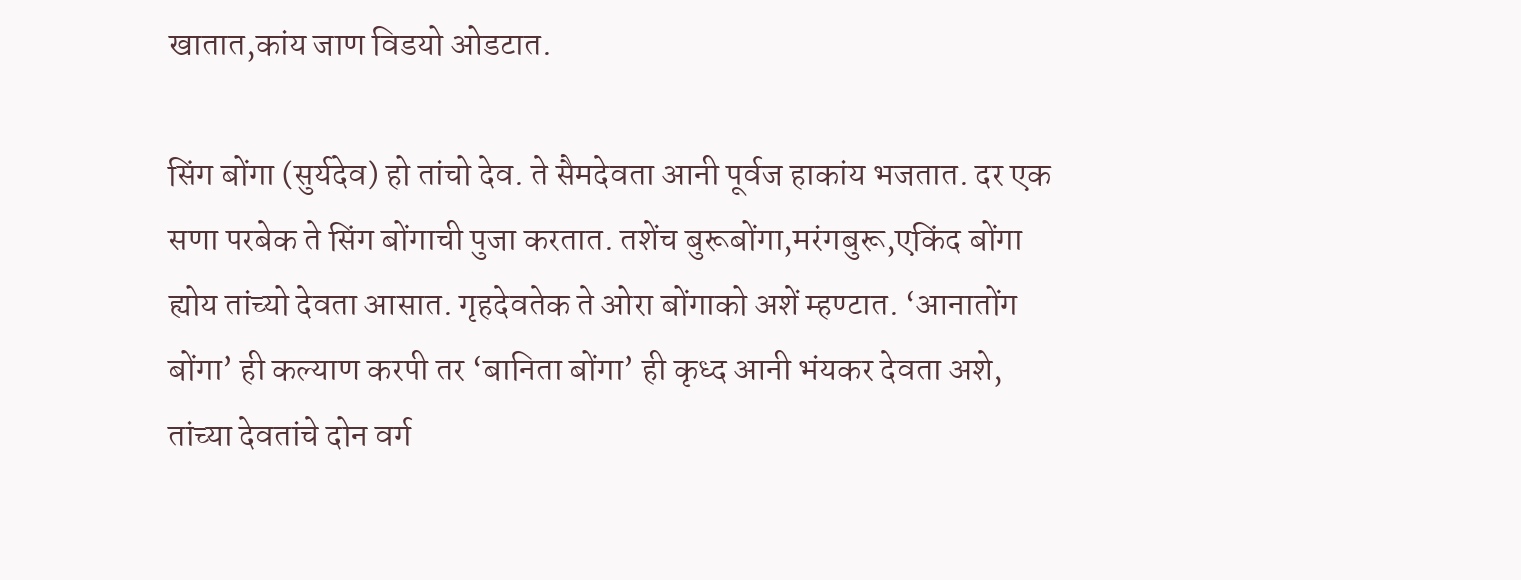खातात,कांय जाण विडयो ओडटात.

सिंग बोंगा (सुर्यदेव) हो तांचो देव. ते सैमदेवता आनी पूर्वज हाकांय भजतात. दर एक सणा परबेक ते सिंग बोंगाची पुजा करतात. तशेंच बुरूबोंगा,मरंगबुरू,एकिंद बोंगा ह्योय तांच्यो देवता आसात. गृहदेवतेक ते ओरा बोंगाको अशें म्हण्टात. ‘आनातोंग बोंगा’ ही कल्याण करपी तर ‘बानिता बोंगा’ ही कृध्द आनी भंयकर देवता अशे, तांच्या देवतांचे दोन वर्ग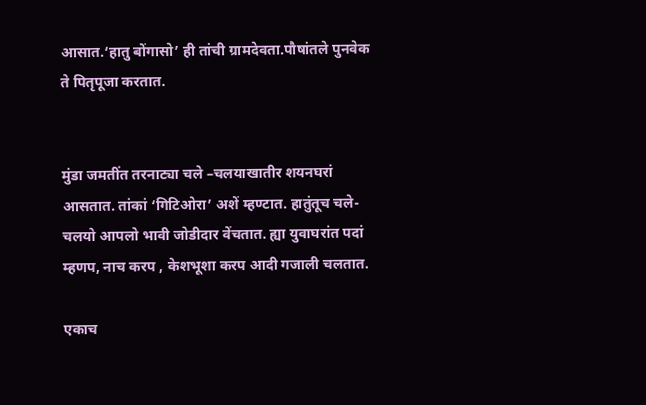आसात.‘हातु बोंगासो’ ही तांची ग्रामदेवता.पौषांतले पुनवेक ते पितृपूजा करतात.


मुंडा जमतींत तरनाट्या चले –चलयाखातीर शयनघरां आसतात. तांकां ‘गिटिओरा’ अशें म्हण्टात. हातुंतूच चले-चलयो आपलो भावी जोडीदार वेंचतात. ह्या युवाघरांत पदां म्हणप, नाच करप , केशभूशा करप आदी गजाली चलतात.

एकाच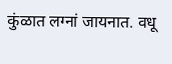कुंळात लग्नां जायनात. वधू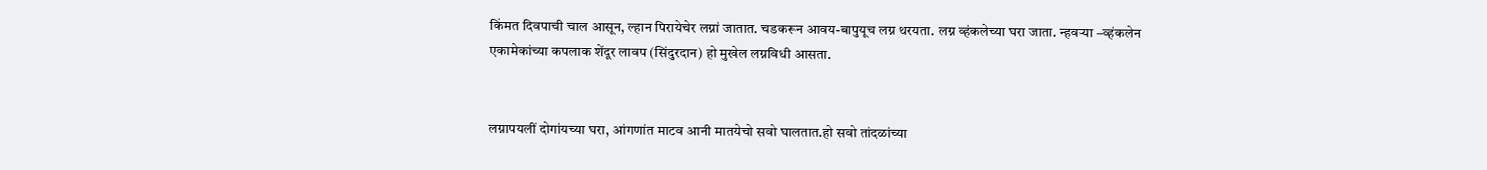किंमत दिवपाची चाल आसून, ल्हान पिरायेचेर लग्नां जातात. चडकरून आवय-बापुयूच लग्न थरयता. लग्न व्हंकलेच्या घरा जाता. न्हवऱ्या –व्हंकलेन एकामेकांच्या कपलाक शेंदूर लावप (सिंदुरदान) हो मुखेल लग्नविधी आसता.


लग्नापयलीं दोगांयच्या घरा, आंगणांत माटव आनी मातयेचो सवो घालतात.हो सवो तांदळांच्या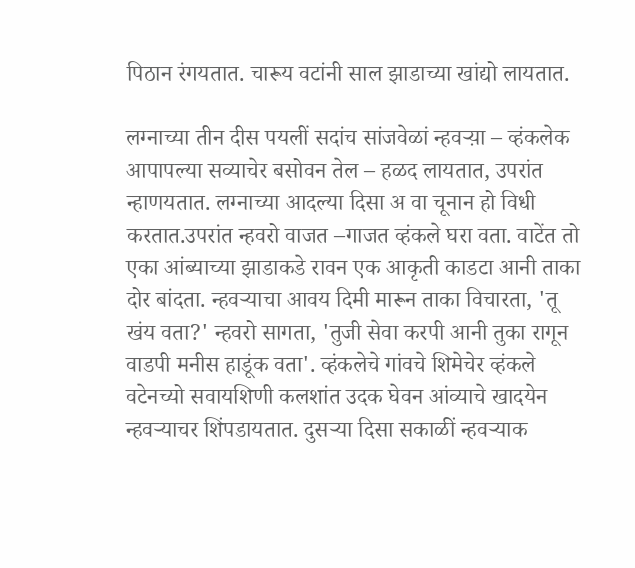पिठान रंगयतात. चारूय वटांनी साल झाडाच्या खांद्यो लायतात.

लग्नाच्या तीन दीस पयलीं सदांच सांजवेळां न्हवऱ्य़ा – व्हंकलेक आपापल्या सव्याचेर बसोवन तेल – हळद लायतात, उपरांत न्हाणयतात. लग्नाच्या आदल्या दिसा अ वा चूनान हो विधी करतात.उपरांत न्हवरो वाजत –गाजत व्हंकले घरा वता. वाटेंत तो एका आंब्याच्या झाडाकडे रावन एक आकृती काडटा आनी ताका दोर बांदता. न्हवऱ्याचा आवय दिमी मारून ताका विचारता, 'तू खंय वता?' न्हवरो सागता, 'तुजी सेवा करपी आनी तुका रागून वाडपी मनीस हाडूंक वता'. व्हंकलेचे गांवचे शिमेचेर व्हंकले वटेनच्यो सवायशिणी कलशांत उदक घेवन आंव्याचे खादयेन न्हवऱ्याचर शिंपडायतात. दुसऱ्या दिसा सकाळीं न्हवऱ्याक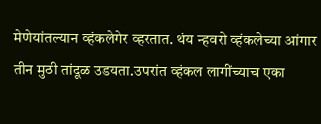मेणेयांतल्यान व्हंकलेगेर व्हरतात. थंय न्हवरो व्हंकलेच्या आंगार तीन मुठी तांदूळ उडयता.उपरांत व्हंकल लागींच्याच एका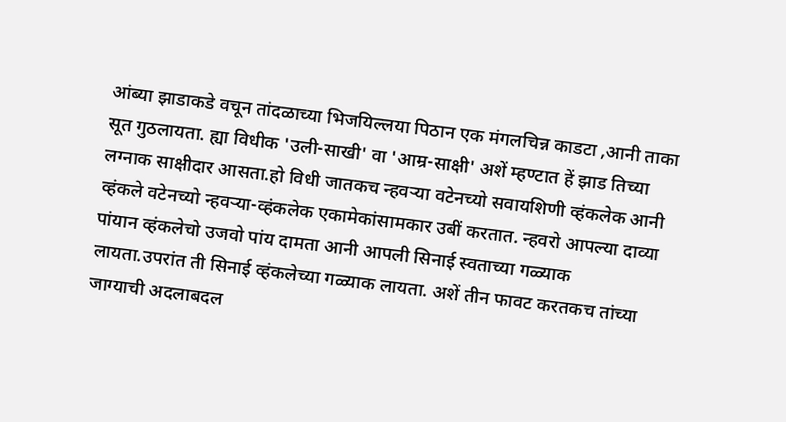आंब्या झाडाकडे वचून तांदळाच्या भिजयिल्लया पिठान एक मंगलचिन्न काडटा ,आनी ताका सूत गुठलायता. ह्या विधीक 'उली-साखी' वा 'आम्र-साक्षी' अशें म्हण्टात हें झाड तिच्या लग्नाक साक्षीदार आसता.हो विधी जातकच न्हवऱ्या वटेनच्यो सवायशिणी व्हंकलेक आनी व्हंकले वटेनच्यो न्हवऱ्या-व्हंकलेक एकामेकांसामकार उबीं करतात. न्हवरो आपल्या दाव्या पांयान व्हंकलेचो उजवो पांय दामता आनी आपली सिनाई स्वताच्या गळ्याक लायता.उपरांत ती सिनाई व्हंकलेच्या गळ्याक लायता. अशें तीन फावट करतकच तांच्या जाग्याची अदलाबदल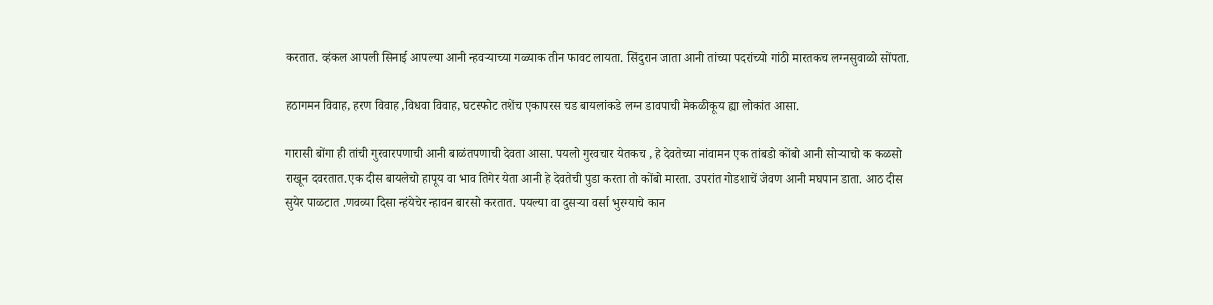करतात. व्हंकल आपली सिनाई आपल्या आनी न्हवऱ्याच्या गळ्याक तीन फावट लायता. सिंदुरान जाता आनी तांच्या पदरांच्यो गांठी मारतकच लग्नसुवाळो सोंपता.

हठागमन विवाह, हरण विवाह ,विधवा विवाह, घटस्फोट तशेंच एकापरस चड बायलांकडे लग्न डावपाची मेकळीकूय ह्या लोकांत आसा.

गारासी बोंगा ही तांची गुरवारपणाची आनी बाळंतपणाची देवता आसा. पयलो गुरवचार येतकच , हे देवतेच्या नांवामन एक तांबडो कोंबो आनी सोऱ्याचो क कळसो राखून दवरतात.एक दीस बायलेचो हापूय वा भाव तिगेर येता आनी हे देवतेची पुडा करता तो कोंबो मारता. उपरांत गोडशाचें जेवण आनी मघपान डाता. आठ दीस सुयेर पाळटात .णवव्या दिसा न्हंयेचेर न्हावन बारसो करतात. पयल्या वा दुसऱ्या वर्सा भुरग्याचे कान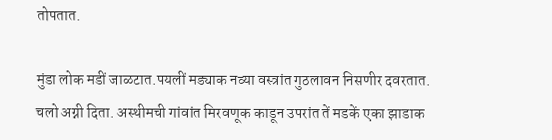तोपतात.

मुंडा लोक मडीं जाळटात.पयलीं मड्याक नव्या वस्त्रांत गुठलावन निसणीर दवरतात. चलो अग्नी दिता. अस्थीमची गांवांत मिरवणूक काडून उपरांत तें मडकें एका झाडाक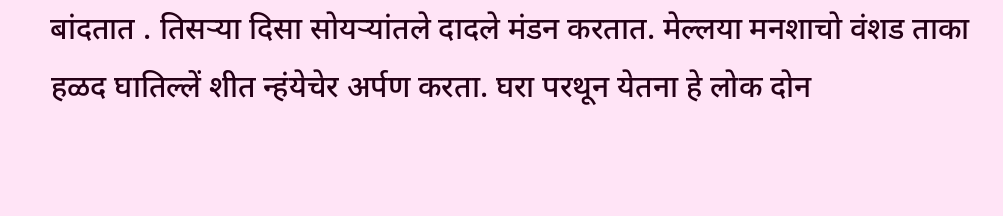बांदतात . तिसऱ्या दिसा सोयऱ्यांतले दादले मंडन करतात. मेल्लया मनशाचो वंशड ताका हळद घातिल्लें शीत न्हंयेचेर अर्पण करता. घरा परथून येतना हे लोक दोन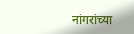नांगरांच्या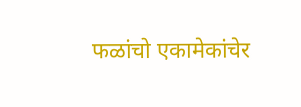फळांचो एकामेकांचेर